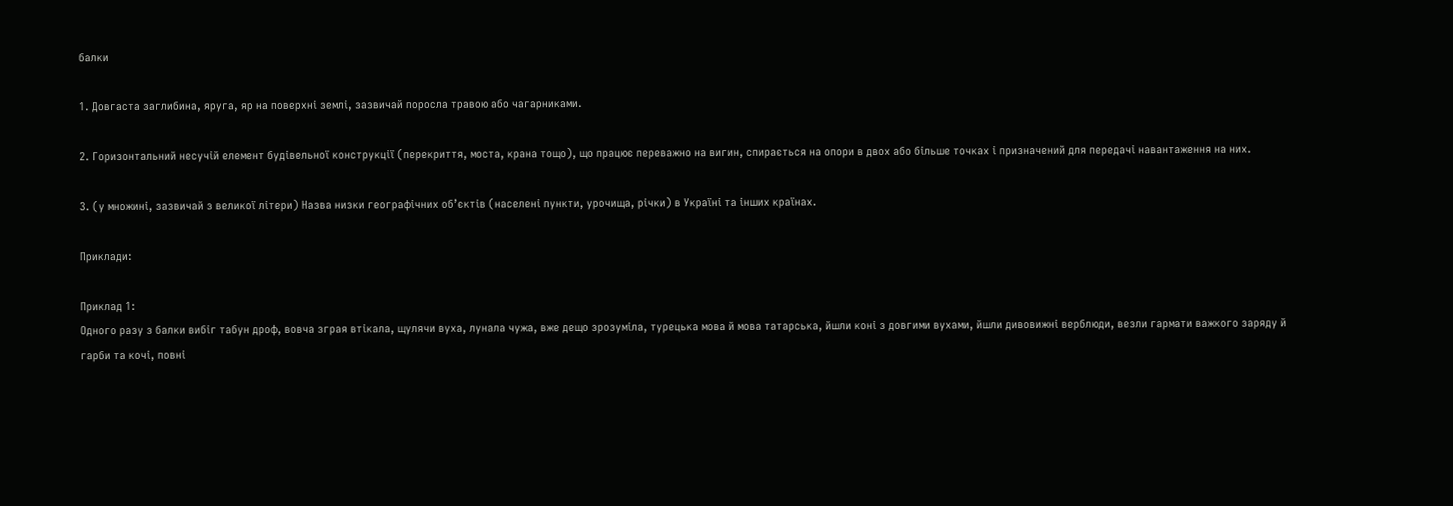балки

1. Довгаста заглибина, яруга, яр на поверхні землі, зазвичай поросла травою або чагарниками.

2. Горизонтальний несучій елемент будівельної конструкції (перекриття, моста, крана тощо), що працює переважно на вигин, спирається на опори в двох або більше точках і призначений для передачі навантаження на них.

3. (у множині, зазвичай з великої літери) Назва низки географічних об’єктів (населені пункти, урочища, річки) в Україні та інших країнах.

Приклади:

Приклад 1:
Одного разу з балки вибіг табун дроф, вовча зграя втікала, щулячи вуха, лунала чужа, вже дещо зрозуміла, турецька мова й мова татарська, йшли коні з довгими вухами, йшли дивовижні верблюди, везли гармати важкого заряду й гарби та кочі, повні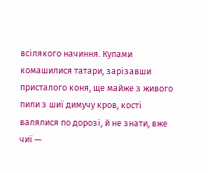всілякого начиння. Купами комашилися татари, зарізавши присталого коня, ще майже з живого пили з шиї димучу кров, кості валялися по дорозі, й не знати, вже чиї —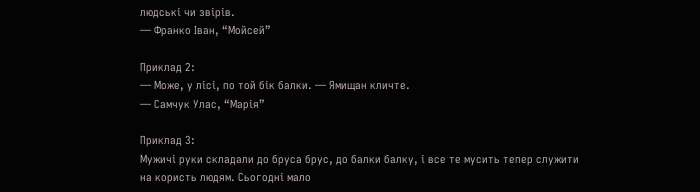людські чи звірів.
— Франко Іван, “Мойсей”

Приклад 2:
— Може, у лiсi, по той бiк балки. — Ямищан кличте.
— Самчук Улас, “Марія”

Приклад 3:
Мужичi руки складали до бруса брус, до балки балку, i все те мусить тепер служити на користь людям. Сьогоднi мало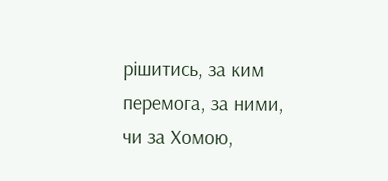рiшитись, за ким перемога, за ними, чи за Хомою,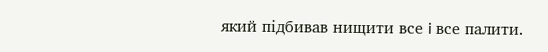який пiдбивав нищити все i все палити.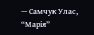— Самчук Улас, “Марія”